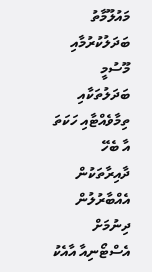މައުލޫމާތު ބަދަލުކުރުމާއި މޫސުމީ ބަދަލުތަކާއި ތިމާވެއްޓާއި ހަކަތަ އާ ބެހޭ ދާއިރާތަކުން އެއްބާރުލުން ދިނުމަށް އެސްޓޯނިއާ އާއެކު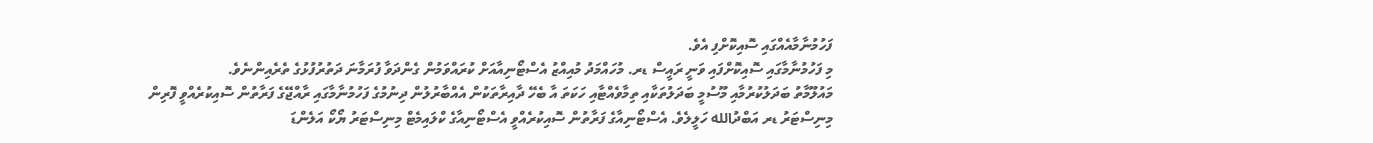ފަހުމުނާމާއެއްގައި ސޮއިކޮށްފި އެވެ.
މި ފަހުމުނާމާގައި ސޮއިކޮށްފައި ވަނީ ރައީސް ޑރ. މުހައްމަދު މުއިއްޒު އެސްޓޯނިއާއަށް ކުރައްވަމުން ގެންދަވާ ފުރަމާނަ ދަތުރުފުޅުގެ ތެރެއިންނެވެ.
މައުލޫމާތު ބަދަލުކުރުމާއި މޫސުމީ ބަދަލުތަކާއި ތިމާވެއްޓާއި ހަކަތަ އާ ބެހޭ ދާއިރާތަކުން އެއްބާރުލުން ދިނުމުގެ ފަހުމުނާމާގައި ރާއްޖޭގެ ފަރާތުން ސޮއިކުރެއްވީ ފޮރިން މިނިސްޓަރު ޑރ އަބްދުالله ހަލީލެވެ. އެސްޓޯނިއާގެ ފަރާތުން ސޮއިކުރެއްވީ އެސްޓޯނިއާގެ ކްލައިމެޓް މިނިސްޓަރު ޔޯކޯ އަލެންޑަ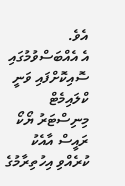އެވެ.
އެ އެއްބަސްވުމުގައި ސޮއިކޮށްފައި ވަނީ ކްލައިމެޓް މިނިސްޓަރު ޔޯކޯ ރައީސް އާއެކު ކުރެއްވި އިހުތިރާމުގެ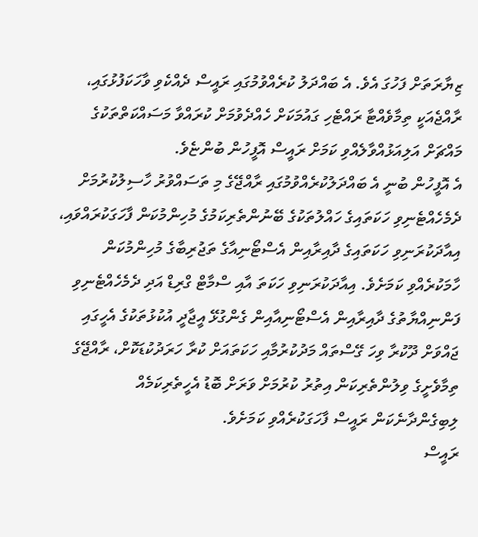ޒިޔާރަތަށް ފަހުގަ އެވެ. އެ ބައްދަލު ކުރެއްވުމުގައި ރައީސް ދެއްކެވި ވާހަކަފުޅުގައި، ރާއްޖެއަކީ ތިމާވެއްޓާ ރައްޓެހި ގައުމަކަށް ހެއްދެވުމަށް ކުރައްވާ މަސައްކަތްތަކުގެ މައްޗަށް އަލިއަޅުއްވާލެއްވި ކަމަށް ރައީސް އޮފީހުން ބުންޏެވެ.
އެ އޮފީހުން ބުނީ އެ ބައްދަލުކުރެއްވުމުގައި ރާއްޖޭގެ މި ތަސައްވުރު ހާސިލުކުރުމަށް ދެމެހެއްޓެނިވި ހަކަތައިގެ ހައްލުތަކުގެ ބޭނުންތެރިކަމުގެ މުހިންމުކަން ފާހަގަކުރައްވައި، އިއާދަކުރަނިވި ހަކަތައިގެ ދާއިރާއިން އެސްޓޯނިއާގެ ތަޖުރިބާގެ މުހިންމުކަން ހާމަކުރެއްވި ކަމަށެވެ. އިއާދަކުރަނިވި ހަކަތަ އާއި ސްމާޓް ގްރިޑް އަދި ދެމެހެއްޓެނިވި ފަންނިއްޔާތުގެ ދާއިރާއިން އެސްޓޯނިއާއިން ގެންގުޅޭ އީޖާދީ އުކުޅުތަކުގެ އެހީގައި ޖައްވަށް ދޫކުރާ ވިހަ ގޭސްތައް މަދުކުރުމާއި ހަކަތައަށް ކުރާ ހަރަދުކުޑަކޮށް، ރާއްޖޭގެ ތިމާވެށީގެ ވިލުންތެރިކަން އިތުރު ކުރުމަށް ވަރަށް ބޮޑު އެހީތެރިކަމެއް ލިބިގެންދާނެކަން ރައީސް ފާހަގަކުރެއްވި ކަމަށެވެ.
ރައީސް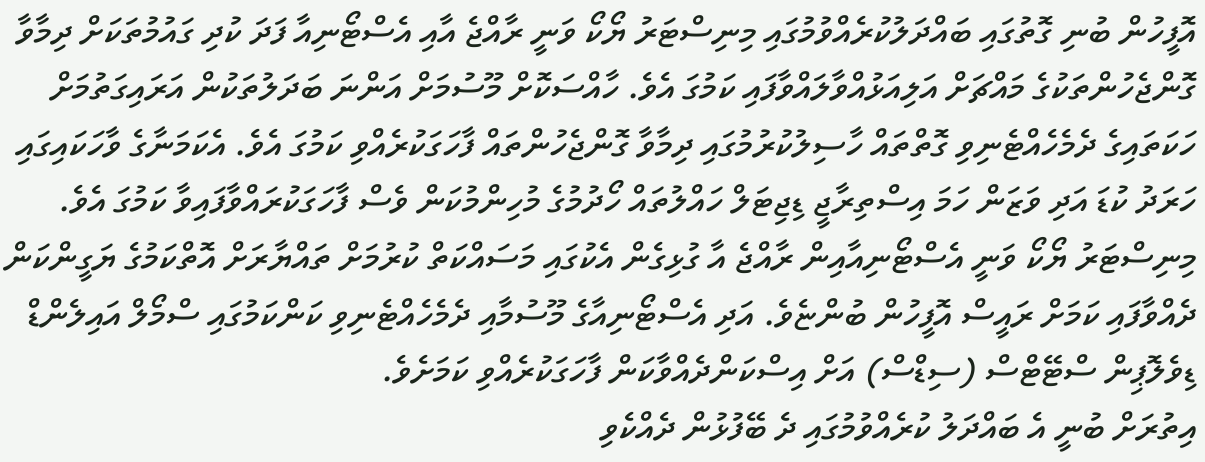އޮފީހުން ބުނި ގޮތުގައި ބައްދަލުކުރެއްވުމުގައި މިނިސްޓަރު ޔޯކޯ ވަނީ ރާއްޖެ އާއި އެސްޓޯނިއާ ފަދަ ކުދި ގައުމުތަކަށް ދިމާވާ ގޮންޖެހުންތަކުގެ މައްޗަށް އަލިއަޅުއްވާލައްވާފައި ކަމުގަ އެވެ. ހާއްސަކޮށް މޫސުމަށް އަންނަ ބަދަލުތަކުން އަރައިގަތުމަށް ހަކަތައިގެ ދެމެހެއްޓެނިވި ގޮތްތައް ހާސިލުކުރުމުގައި ދިމާވާ ގޮންޖެހުންތައް ފާހަގަކުރެއްވި ކަމުގަ އެވެ. އެކަމަނާގެ ވާހަކައިގައި ހަރަދު ކުޑަ އަދި ވަޒަން ހަމަ އިސްތިރާޖީ ޑިޖިޓަލް ހައްލުތައް ހޯދުމުގެ މުހިންމުކަން ވެސް ފާހަގަކުރައްވާފައިވާ ކަމުގަ އެވެ.
މިނިސްޓަރު ޔޯކޯ ވަނީ އެސްޓޯނިއާއިން ރާއްޖެ އާ ގުޅިގެން އެކުގައި މަސައްކަތް ކުރުމަށް ތައްޔާރަށް އޮތްކަމުގެ ޔަގީންކަން ދެއްވާފައި ކަމަށް ރައީސް އޮފީހުން ބުންޏެވެ. އަދި އެސްޓޯނިއާގެ މޫސުމާއި ދެމެހެއްޓެނިވި ކަންކަމުގައި ސްމޯލް އައިލެންޑް ޑިވެލޮޕިން ސްޓޭޓްސް (ސިޑްސް) އަށް އިސްކަންދެއްވާކަން ފާހަގަކުރެއްވި ކަމަށެވެ.
އިތުރަށް ބުނީ އެ ބައްދަލު ކުރެއްވުމުގައި ދެ ބޭފުޅުން ދެއްކެވި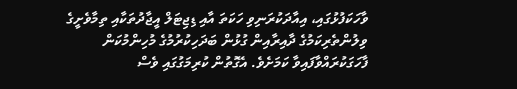ވާހަކަފުޅުގައި، އިއާދަކުރަނިވި ހަކަތަ އާއި ޑިޖިޓަލް އީޖާދުތަކާއި ތިމާވެށީގެ ވިލުންތެރިކަމުގެ ދާއިރާއިން ގުޅުން ބަދަހިކުރުމުގެ މުހިންމުކަން ފާހަގަކުރައްވާފައިވާ ކަމަށެވެ. އެގޮތުން ކުރިމަގުގައި ވެސް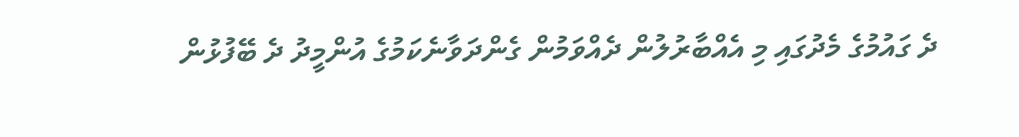ދެ ގައުމުގެ މެދުގައި މި އެއްބާރުލުން ދެއްވަމުން ގެންދަވާނެކަމުގެ އުންމީދު ދެ ބޭފުޅުން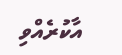އާކުރެއްވި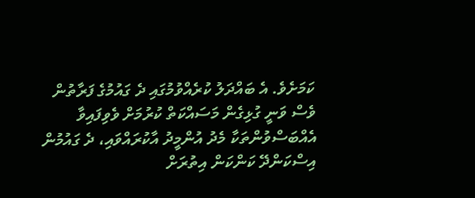ކަމަށެވެ. އެ ބައްދަލު ކުރެއްވުމުގައި ދެ ގައުމުގެ ފަރާތުން ވެސް ވަނީ ގުޅިގެން މަސައްކަތް ކުރުމަށް ވެވިފައިވާ އެއްބަސްވުންތަކާ މެދު އުންމީދު އާކުރައްވައި، ދެ ގައުމުން އިސްކަންދޭ ކަންކަން އިތުރަށް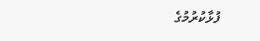ފުޅާކުރުމުގެ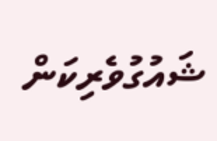ޝައުގުވެރިކަން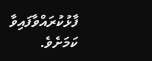ފާޅުކުރައްވާފައިވާ ކަމަށެވެ.